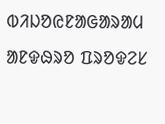ᱵᱤᱡᱚᱭᱱᱟᱜᱟᱨᱟᱢ
ᱟᱱᱫᱷᱨᱚ ᱯᱨᱚᱫᱮᱥ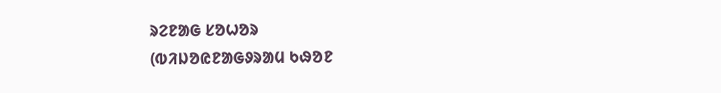ᱨᱮᱱᱟᱜ ᱥᱚᱦᱚᱨ
(ᱵᱤᱡᱚᱭᱱᱟᱜᱽᱨᱟᱢ ᱠᱷᱚᱱ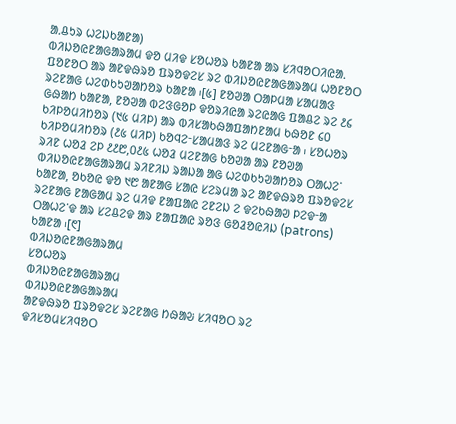ᱟᱹᱪᱩᱨ ᱦᱮᱡᱠᱟᱱᱟ)
ᱵᱤᱡᱚᱭᱱᱟᱜᱟᱨᱟᱢ ᱫᱚ ᱢᱤᱫ ᱥᱚᱦᱚᱨ ᱠᱟᱱᱟ ᱟᱨ ᱥᱤᱧᱚᱛᱤᱭᱟᱹ ᱯᱚᱱᱚᱛ ᱟᱨ ᱟᱱᱫᱷᱨᱚ ᱯᱨᱚᱫᱮᱥ ᱨᱮ ᱵᱤᱡᱚᱭᱱᱟᱜᱟᱨᱟᱢ ᱦᱚᱱᱚᱛ ᱨᱮᱱᱟᱜ ᱦᱮᱰᱠᱩᱣᱟᱴᱚᱨ ᱠᱟᱱᱟ ᱾[᱕] ᱱᱚᱣᱟ ᱛᱟᱞᱢᱟ ᱥᱟᱢᱟᱝ ᱜᱷᱟᱴ ᱠᱟᱱᱟ, ᱱᱚᱣᱟ ᱵᱮᱝᱜᱚᱞ ᱫᱚᱨᱤᱭᱟ ᱨᱮᱭᱟᱜ ᱯᱟᱪᱮ ᱨᱮ ᱒᱔ ᱠᱤᱞᱚᱢᱤᱴᱚᱨ (᱑᱕ ᱢᱤᱞ) ᱟᱨ ᱵᱤᱥᱟᱠᱷᱟᱯᱟᱴᱱᱟᱢ ᱠᱷᱚᱱ ᱔᱐ ᱠᱤᱞᱚᱢᱤᱴᱚᱨ (᱒᱕ ᱢᱤᱞ) ᱠᱚᱧᱮᱼᱥᱟᱢᱟᱝ ᱨᱮ ᱢᱮᱱᱟᱜᱼᱟ ᱾ ᱥᱚᱦᱚᱨ ᱨᱤᱱ ᱦᱚᱲ ᱮᱞ ᱒᱒᱘,᱐᱒᱕ ᱦᱚᱲ ᱢᱮᱱᱟᱜ ᱠᱚᱣᱟ ᱟᱨ ᱱᱚᱣᱟ ᱵᱤᱡᱚᱭᱱᱟᱜᱟᱨᱟᱢ ᱨᱤᱱᱤᱡ ᱨᱟᱡᱟ ᱟᱜ ᱦᱮᱰᱠᱩᱣᱟᱴᱚᱨ ᱛᱟᱦᱮᱸ ᱠᱟᱱᱟ, ᱚᱠᱚᱭ ᱫᱚ ᱑᱘ ᱟᱱᱟᱜ ᱥᱟᱭ ᱥᱮᱨᱢᱟ ᱨᱮ ᱟᱱᱫᱷᱨᱚ ᱯᱨᱚᱫᱮᱥ ᱨᱮᱱᱟᱜ ᱱᱟᱜᱟᱢ ᱨᱮ ᱢᱤᱫ ᱱᱟᱯᱟᱭ ᱮᱱᱮᱡ ᱮ ᱫᱮᱠᱷᱟᱣ ᱞᱮᱫᱼᱟ ᱛᱟᱦᱮᱸᱫ ᱟᱨ ᱥᱮᱪᱮᱫ ᱟᱨ ᱱᱟᱯᱟᱭ ᱨᱚᱝ ᱜᱚᱲᱚᱭᱤᱡ (patrons) ᱠᱟᱱᱟ ᱾[᱖]
ᱵᱤᱡᱚᱭᱱᱟᱜᱟᱨᱟᱢ
ᱥᱚᱦᱚᱨ
ᱵᱤᱡᱚᱭᱱᱟᱜᱟᱨᱟᱢ
ᱵᱤᱡᱚᱭᱱᱟᱜᱟᱨᱟᱢ
ᱟᱱᱫᱷᱨᱚ ᱯᱨᱚᱫᱮᱥ ᱨᱮᱱᱟᱜ ᱴᱷᱟᱶ ᱥᱤᱧᱚᱛ ᱨᱮ
ᱫᱤᱥᱚᱢᱥᱤᱧᱚᱛ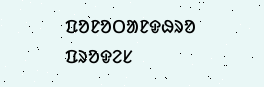ᱯᱚᱱᱚᱛᱟᱱᱫᱷᱨᱚ ᱯᱨᱚᱫᱮᱥ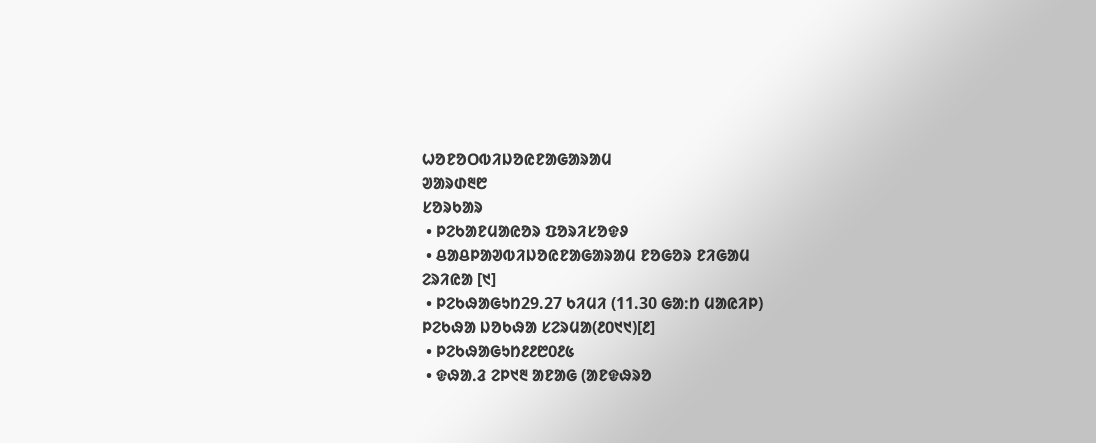ᱦᱚᱱᱚᱛᱵᱤᱡᱚᱭᱱᱟᱜᱟᱨᱟᱢ
ᱣᱟᱨᱰ᱓᱘
ᱥᱚᱨᱠᱟᱨ
 • ᱞᱮᱠᱟᱱᱢᱟᱭᱚᱨ ᱯᱚᱨᱤᱥᱚᱫᱽ
 • ᱪᱟᱪᱞᱟᱣᱵᱤᱡᱚᱭᱱᱟᱜᱟᱨᱟᱢ ᱱᱚᱜᱚᱨ ᱱᱤᱜᱟᱢ
ᱮᱨᱤᱭᱟ [᱑]
 • ᱞᱮᱠᱷᱟᱜᱩᱴ29.27 ᱠᱤᱢᱤ (11.30 ᱜᱟᱺᱴ ᱢᱟᱭᱤᱞ)
ᱞᱮᱠᱷᱟ ᱡᱚᱠᱷᱟ ᱥᱮᱨᱢᱟ(᱒᱐᱑᱑)[᱒]
 • ᱞᱮᱠᱷᱟᱜᱩᱴ᱒᱒᱘᱐᱒᱕
 • ᱫᱷᱟᱹᱲ ᱮᱞ᱑᱓ ᱟᱱᱟᱜ (ᱟᱱᱫᱷᱨᱚ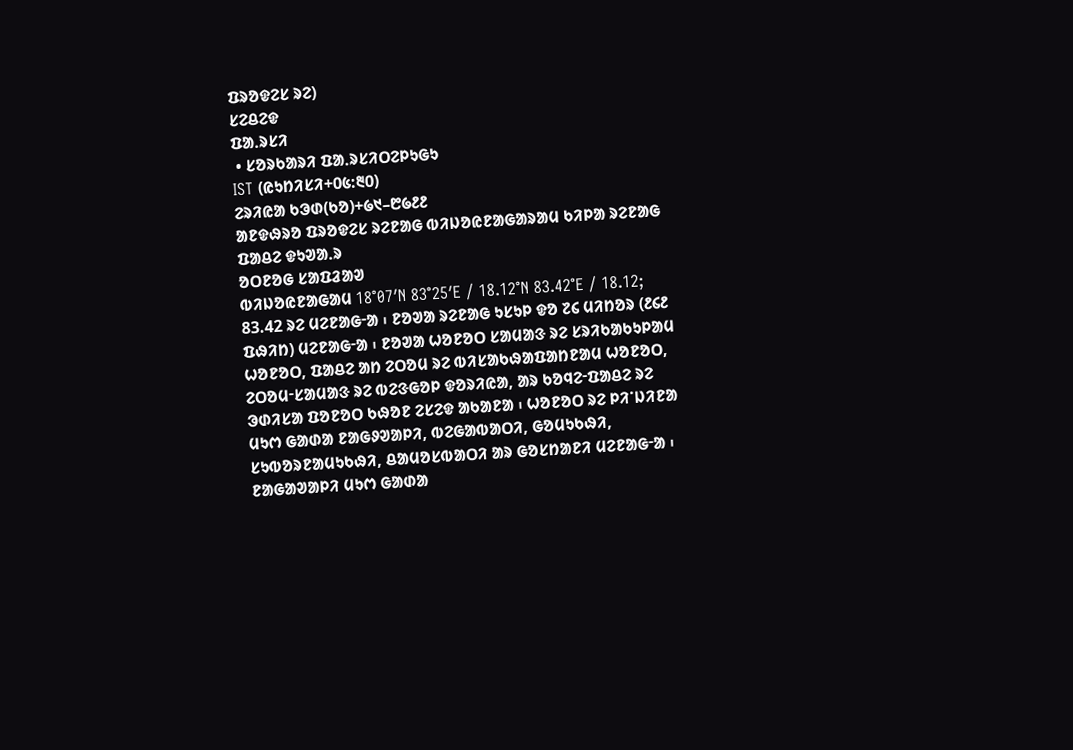ᱯᱨᱚᱫᱮᱥ ᱨᱮ)
ᱥᱮᱪᱮᱫ
ᱯᱟᱹᱨᱥᱤ
 • ᱥᱚᱨᱠᱟᱨᱤ ᱯᱟᱹᱨᱥᱤᱛᱮᱞᱩᱜᱩ
IST (ᱭᱩᱴᱤᱥᱤ+᱐᱕:᱓᱐)
ᱮᱨᱤᱭᱟ ᱠᱳᱰ(ᱠᱚ)+᱙᱑–᱘᱙᱒᱒
ᱟᱱᱫᱷᱨᱚ ᱯᱨᱚᱫᱮᱥ ᱨᱮᱱᱟᱜ ᱵᱤᱡᱚᱭᱱᱟᱜᱟᱨᱟᱢ ᱠᱤᱞᱟ ᱨᱮᱱᱟᱜ ᱯᱟᱪᱮ ᱫᱩᱣᱟᱹᱨ
ᱚᱛᱱᱚᱜ ᱥᱟᱯᱲᱟᱣ
ᱵᱤᱡᱚᱭᱱᱟᱜᱟᱢ 18°07′N 83°25′E / 18.12°N 83.42°E / 18.12; 83.42 ᱨᱮ ᱢᱮᱱᱟᱜᱼᱟ ᱾ ᱱᱚᱣᱟ ᱨᱮᱱᱟᱜ ᱩᱥᱩᱞ ᱫᱚ ᱗᱔ ᱢᱤᱴᱚᱨ (᱒᱔᱒ ᱯᱷᱤᱴ) ᱢᱮᱱᱟᱜᱼᱟ ᱾ ᱱᱚᱣᱟ ᱦᱚᱱᱚᱛ ᱥᱟᱢᱟᱝ ᱨᱮ ᱥᱨᱤᱠᱟᱠᱩᱞᱟᱢ ᱦᱚᱱᱚᱛ, ᱯᱟᱪᱮ ᱟᱴ ᱮᱛᱚᱢ ᱨᱮ ᱵᱤᱥᱟᱠᱷᱟᱯᱟᱴᱱᱟᱢ ᱦᱚᱱᱚᱛ, ᱮᱛᱚᱢᱼᱥᱟᱢᱟᱝ ᱨᱮ ᱵᱮᱝᱜᱚᱞ ᱫᱚᱨᱤᱭᱟ, ᱟᱨ ᱠᱚᱧᱮᱼᱯᱟᱪᱮ ᱨᱮ ᱳᱰᱤᱥᱟ ᱯᱚᱱᱚᱛ ᱠᱷᱚᱱ ᱮᱥᱮᱫ ᱟᱠᱟᱱᱟ ᱾ ᱦᱚᱱᱚᱛ ᱨᱮ ᱞᱤᱸᱡᱤᱱᱟ ᱢᱩᱬ ᱜᱟᱰᱟ ᱱᱟᱜᱽᱣᱟᱞᱤ, ᱵᱮᱜᱟᱵᱟᱛᱤ, ᱜᱚᱢᱩᱠᱷᱤ, ᱥᱩᱵᱚᱨᱱᱟᱢᱩᱠᱷᱤ, ᱪᱟᱢᱚᱥᱵᱟᱛᱤ ᱟᱨ ᱜᱚᱥᱴᱟᱱᱤ ᱢᱮᱱᱟᱜᱼᱟ ᱾ ᱱᱟᱜᱟᱣᱟᱞᱤ ᱢᱩᱬ ᱜᱟᱰᱟ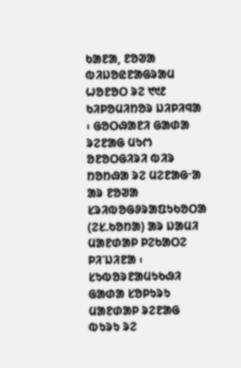ᱠᱟᱱᱟ, ᱱᱚᱣᱟ ᱵᱤᱡᱚᱭᱱᱟᱜᱨᱟᱢ ᱦᱚᱱᱚᱛ ᱨᱮ ᱑᱑᱒ ᱠᱤᱞᱚᱢᱤᱴᱚᱨ ᱡᱤᱞᱤᱧᱟ ᱾ ᱜᱚᱛᱷᱟᱱᱤ ᱜᱟᱰᱟ ᱨᱮᱱᱟᱜ ᱢᱩᱬ ᱚᱱᱚᱛᱜᱤᱨᱤ ᱵᱤᱨ ᱴᱚᱴᱷᱟ ᱨᱮ ᱢᱮᱱᱟᱜᱼᱟ ᱟᱨ ᱱᱚᱣᱟ ᱥᱨᱤᱵᱚᱜᱽᱨᱟᱯᱩᱠᱚᱛᱟ (ᱮᱥ.ᱠᱚᱴᱟ) ᱟᱨ ᱡᱟᱢᱤ ᱢᱟᱱᱰᱟᱞ ᱞᱮᱠᱟᱛᱮ ᱞᱤᱸᱡᱤᱱᱟ ᱾ ᱥᱩᱵᱚᱨᱱᱟᱢᱩᱠᱷᱤ ᱜᱟᱰᱟ ᱥᱚᱞᱩᱨᱩ ᱢᱟᱱᱰᱟᱞ ᱨᱮᱱᱟᱜ ᱵᱩᱨᱩ ᱨᱮ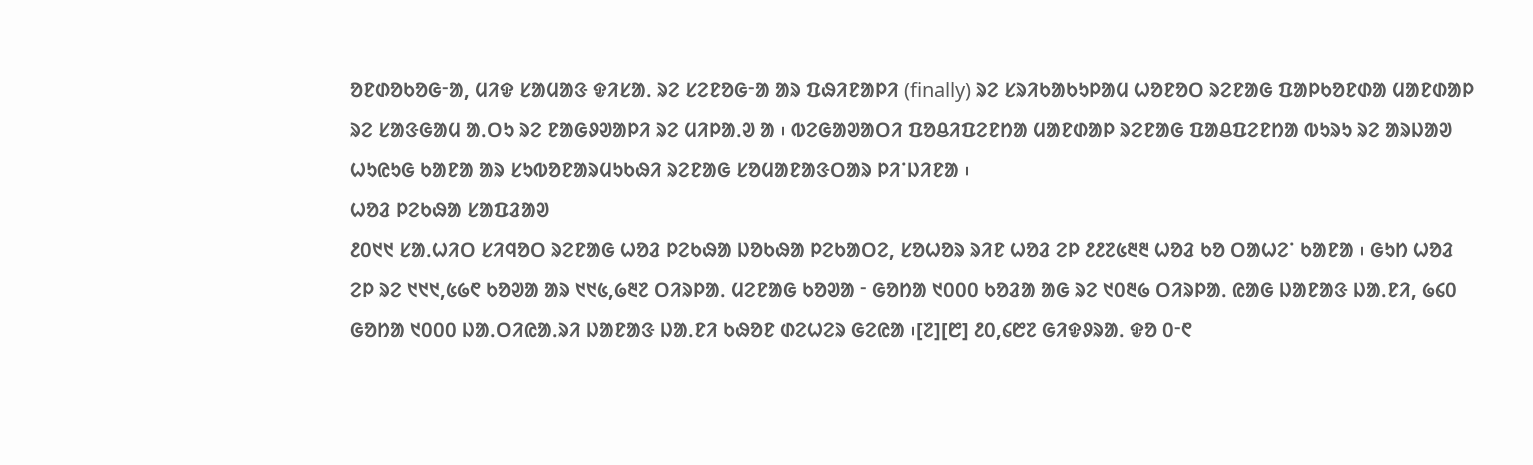ᱚᱱᱰᱚᱠᱚᱜᱼᱟ, ᱢᱤᱫ ᱥᱟᱢᱟᱝ ᱫᱤᱥᱟᱹ ᱨᱮ ᱥᱮᱱᱚᱜᱼᱟ ᱟᱨ ᱯᱷᱤᱱᱟᱞᱤ (finally) ᱨᱮ ᱥᱨᱤᱠᱟᱠᱩᱞᱟᱢ ᱦᱚᱱᱚᱛ ᱨᱮᱱᱟᱜ ᱯᱟᱞᱠᱚᱱᱰᱟ ᱢᱟᱱᱰᱟᱞ ᱨᱮ ᱥᱟᱝᱜᱟᱢ ᱟᱹᱛᱩ ᱨᱮ ᱱᱟᱜᱽᱣᱟᱞᱤ ᱨᱮ ᱢᱤᱞᱟᱹᱣ ᱟ ᱾ ᱵᱮᱜᱟᱣᱟᱛᱤ ᱯᱚᱪᱤᱯᱮᱱᱴᱟ ᱢᱟᱱᱰᱟᱞ ᱨᱮᱱᱟᱜ ᱯᱟᱪᱯᱮᱱᱴᱟ ᱵᱩᱨᱩ ᱨᱮ ᱟᱨᱡᱟᱣ ᱦᱩᱭᱩᱜ ᱠᱟᱱᱟ ᱟᱨ ᱥᱩᱵᱚᱱᱟᱨᱢᱩᱠᱷᱤ ᱨᱮᱱᱟᱜ ᱥᱚᱢᱟᱱᱟᱝᱛᱟᱨ ᱞᱤᱸᱡᱤᱱᱟ ᱾
ᱦᱚᱲ ᱞᱮᱠᱷᱟ ᱥᱟᱯᱲᱟᱣ
᱒᱐᱑᱑ ᱥᱟᱹᱦᱤᱛ ᱥᱤᱧᱚᱛ ᱨᱮᱱᱟᱜ ᱦᱚᱲ ᱞᱮᱠᱷᱟ ᱡᱚᱠᱷᱟ ᱞᱮᱠᱟᱛᱮ, ᱥᱚᱦᱚᱨ ᱨᱤᱱ ᱦᱚᱲ ᱮᱞ ᱒᱒᱗᱕᱓᱓ ᱦᱚᱲ ᱠᱚ ᱛᱟᱦᱮᱸ ᱠᱟᱱᱟ ᱾ ᱜᱩᱴ ᱦᱚᱲ ᱮᱞ ᱨᱮ ᱑᱑᱑,᱕᱙᱖ ᱠᱚᱣᱟ ᱟᱨ ᱑᱑᱕,᱙᱓᱗ ᱛᱤᱨᱞᱟᱹ ᱢᱮᱱᱟᱜ ᱠᱚᱣᱟ ᱼ ᱜᱚᱴᱟ ᱑᱐᱐᱐ ᱠᱚᱲᱟ ᱟᱜ ᱨᱮ ᱑᱐᱓᱙ ᱛᱤᱨᱞᱟᱹ ᱭᱟᱜ ᱡᱟᱱᱟᱝ ᱡᱟᱹᱱᱤ, ᱙᱔᱐ ᱜᱚᱴᱟ ᱑᱐᱐᱐ ᱡᱟᱹᱛᱤᱭᱟᱹᱨᱤ ᱡᱟᱱᱟᱝ ᱡᱟᱹᱱᱤ ᱠᱷᱚᱱ ᱰᱮᱦᱮᱨ ᱜᱮᱭᱟ ᱾[᱗][᱘] ᱒᱐,᱔᱘᱗ ᱜᱤᱫᱽᱨᱟᱹ ᱫᱚ ᱐ᱼ᱖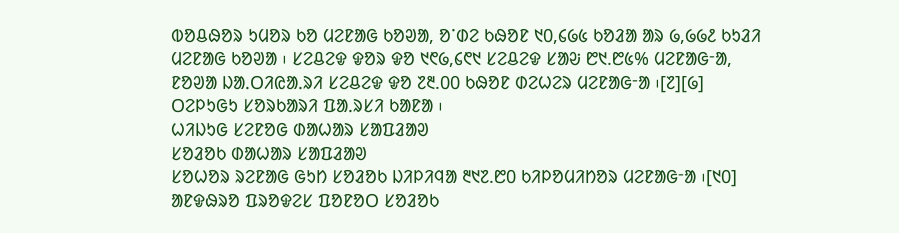ᱵᱚᱪᱷᱚᱨ ᱩᱢᱚᱨ ᱠᱚ ᱢᱮᱱᱟᱜ ᱠᱚᱣᱟ, ᱚᱸᱰᱮ ᱠᱷᱚᱱ ᱑᱐,᱔᱙᱕ ᱠᱚᱲᱟ ᱟᱨ ᱙,᱙᱙᱒ ᱠᱩᱲᱤ ᱢᱮᱱᱟᱜ ᱠᱚᱣᱟ ᱾ ᱥᱮᱪᱮᱫ ᱫᱚᱨ ᱫᱚ ᱑᱖᱙,᱔᱖᱑ ᱥᱮᱪᱮᱫ ᱥᱟᱶ ᱘᱑.᱘᱕% ᱢᱮᱱᱟᱜᱼᱟ, ᱱᱚᱣᱟ ᱡᱟᱹᱛᱤᱭᱟᱹᱨᱤ ᱥᱮᱪᱮᱫ ᱫᱚ ᱗᱓.᱐᱐ ᱠᱷᱚᱱ ᱰᱮᱦᱮᱨ ᱢᱮᱱᱟᱜᱼᱟ ᱾[᱗][᱙]
ᱛᱮᱞᱩᱜᱩ ᱥᱚᱨᱠᱟᱨᱤ ᱯᱟᱹᱨᱥᱤ ᱠᱟᱱᱟ ᱾
ᱦᱤᱡᱩᱜ ᱥᱮᱱᱚᱜ ᱰᱟᱦᱟᱨ ᱥᱟᱯᱲᱟᱣ
ᱥᱚᱲᱚᱠ ᱰᱟᱦᱟᱨ ᱥᱟᱯᱲᱟᱣ
ᱥᱚᱦᱚᱨ ᱨᱮᱱᱟᱜ ᱜᱩᱴ ᱥᱚᱲᱚᱠ ᱡᱤᱞᱤᱧᱟ ᱓᱑᱗.᱘᱐ ᱠᱤᱞᱚᱢᱤᱴᱚᱨ ᱢᱮᱱᱟᱜᱼᱟ ᱾[᱑᱐] ᱟᱱᱫᱷᱨᱚ ᱯᱨᱚᱫᱮᱥ ᱯᱚᱱᱚᱛ ᱥᱚᱲᱚᱠ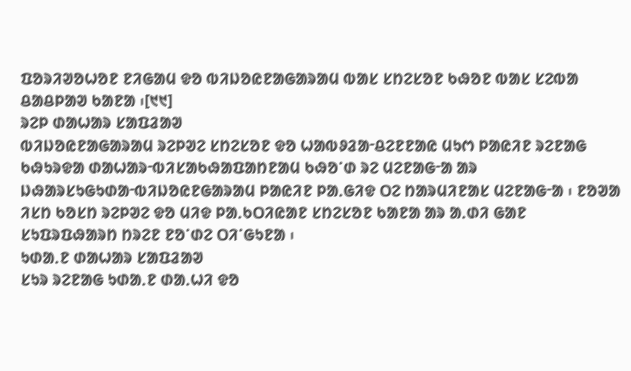ᱯᱚᱨᱤᱣᱚᱦᱚᱱ ᱱᱤᱜᱟᱢ ᱫᱚ ᱵᱤᱡᱚᱭᱱᱟᱜᱟᱨᱟᱢ ᱵᱟᱥ ᱥᱴᱮᱥᱚᱱ ᱠᱷᱚᱱ ᱵᱟᱥ ᱥᱮᱵᱟ ᱪᱟᱪᱞᱟᱣ ᱠᱟᱱᱟ ᱾[᱑᱑]
ᱨᱮᱞ ᱰᱟᱦᱟᱨ ᱥᱟᱯᱲᱟᱣ
ᱵᱤᱡᱚᱭᱱᱟᱜᱟᱨᱟᱢ ᱨᱮᱞᱣᱮ ᱥᱴᱮᱥᱚᱱ ᱫᱚ ᱦᱟᱵᱽᱲᱟᱼᱪᱮᱱᱱᱟᱭ ᱢᱩᱬ ᱞᱟᱭᱤᱱ ᱨᱮᱱᱟᱜ ᱠᱷᱩᱨᱫᱟ ᱰᱟᱦᱟᱨᱼᱵᱤᱥᱟᱠᱷᱟᱯᱟᱴᱱᱟᱢ ᱠᱷᱚᱸᱰ ᱨᱮ ᱢᱮᱱᱟᱜᱼᱟ ᱟᱨ ᱡᱷᱟᱨᱥᱩᱜᱩᱰᱟᱼᱵᱤᱡᱚᱭᱱᱜᱟᱨᱟᱢ ᱞᱟᱭᱤᱱ ᱞᱟᱹᱜᱤᱫ ᱛᱮ ᱴᱟᱨᱢᱤᱱᱟᱥ ᱢᱮᱱᱟᱜᱼᱟ ᱾ ᱱᱚᱣᱟ ᱤᱥᱴ ᱠᱚᱥᱴ ᱨᱮᱞᱣᱮ ᱫᱚ ᱢᱤᱫ ᱞᱟᱹᱠᱛᱤᱭᱟᱱ ᱥᱴᱮᱥᱚᱱ ᱠᱟᱱᱟ ᱟᱨ ᱟᱹᱰᱤ ᱜᱟᱱ ᱥᱩᱯᱨᱯᱷᱟᱨᱴ ᱴᱨᱮᱱ ᱱᱚᱸᱰᱮ ᱛᱤᱸᱜᱩᱱᱟ ᱾
ᱩᱰᱟᱹᱱ ᱰᱟᱦᱟᱨ ᱥᱟᱯᱲᱟᱣ
ᱥᱩᱨ ᱨᱮᱱᱟᱜ ᱩᱰᱟᱹᱱ ᱰᱟᱹᱦᱤ ᱫᱚ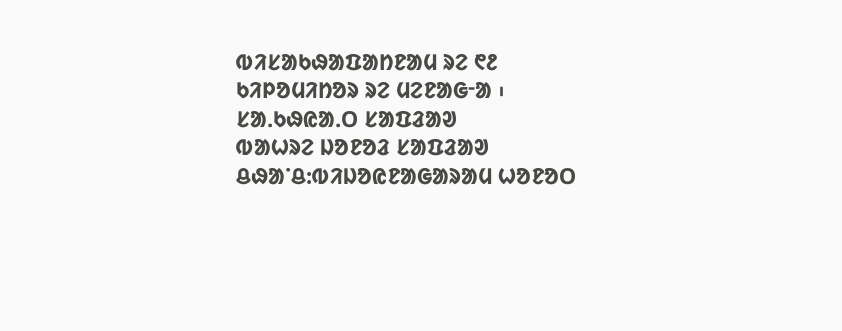ᱵᱤᱥᱟᱠᱷᱟᱯᱟᱴᱱᱟᱢ ᱨᱮ ᱖᱒ ᱠᱤᱞᱚᱢᱤᱴᱚᱨ ᱨᱮ ᱢᱮᱱᱟᱜᱼᱟ ᱾
ᱥᱟᱹᱠᱷᱭᱟᱹᱛ ᱥᱟᱯᱲᱟᱣ
ᱵᱟᱦᱨᱮ ᱡᱚᱱᱚᱲ ᱥᱟᱯᱲᱟᱣ
ᱪᱷᱟᱸᱪ:ᱵᱤᱡᱚᱭᱱᱟᱜᱟᱨᱟᱢ ᱦᱚᱱᱚᱛ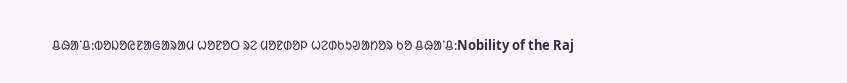ᱪᱷᱟᱸᱪ:ᱵᱚᱡᱚᱭᱱᱟᱜᱟᱨᱟᱢ ᱦᱚᱱᱚᱛ ᱨᱮ ᱢᱚᱱᱰᱚᱞ ᱦᱮᱰᱠᱩᱣᱟᱴᱚᱨ ᱠᱚ ᱪᱷᱟᱸᱪ:Nobility of the Raj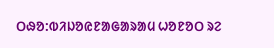ᱛᱷᱚ:ᱵᱤᱡᱚᱭᱱᱟᱜᱟᱨᱟᱢ ᱦᱚᱱᱚᱛ ᱨᱮ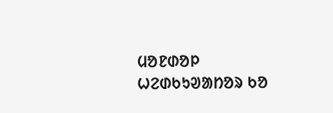ᱢᱚᱱᱰᱚᱞ ᱦᱮᱰᱠᱩᱣᱟᱴᱚᱨ ᱠᱚ